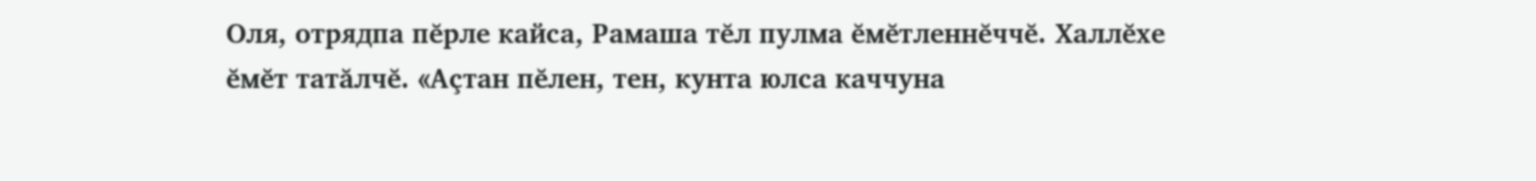Оля, отрядпа пĕрле кайса, Рамаша тĕл пулма ĕмĕтленнĕччĕ. Халлĕхе ĕмĕт татăлчĕ. «Аçтан пĕлен, тен, кунта юлса каччуна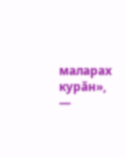маларах курăн», —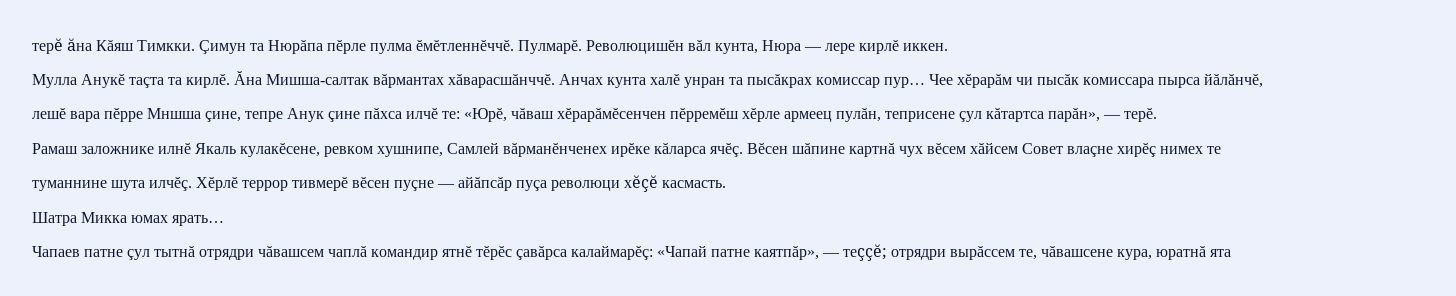терĕ ăна Кăяш Тимкки. Çимун та Нюрăпа пĕрле пулма ĕмĕтленнĕччĕ. Пулмарĕ. Революцишĕн вăл кунта, Нюра — лере кирлĕ иккен.
Мулла Анукĕ таçта та кирлĕ. Ăна Мишша-салтак вăрмантах хăварасшăнччĕ. Анчах кунта халĕ унран та пысăкрах комиссар пур… Чее хĕрарăм чи пысăк комиссара пырса йăлăнчĕ, лешĕ вара пĕрре Мншша çине, тепре Анук çине пăхса илчĕ те: «Юрĕ, чăваш хĕрарăмĕсенчен пĕрремĕш хĕрле армеец пулăн, теприсене çул кăтартса парăн», — терĕ.
Рамаш заложнике илнĕ Якаль кулакĕсене, ревком хушнипе, Самлей вăрманĕнченех ирĕке кăларса ячĕç. Вĕсен шăпине картнă чух вĕсем хăйсем Совет влаçне хирĕç нимех те туманнине шута илчĕç. Хĕрлĕ террор тивмерĕ вĕсен пуçне — айăпсăр пуçа революци хĕçĕ касмасть.
Шатра Микка юмах ярать…
Чапаев патне çул тытнă отрядри чăвашсем чаплă командир ятнĕ тĕрĕс çавăрса калаймарĕç: «Чапай патне каятпăр», — теççĕ; отрядри вырăссем те, чăвашсене кура, юратнă ята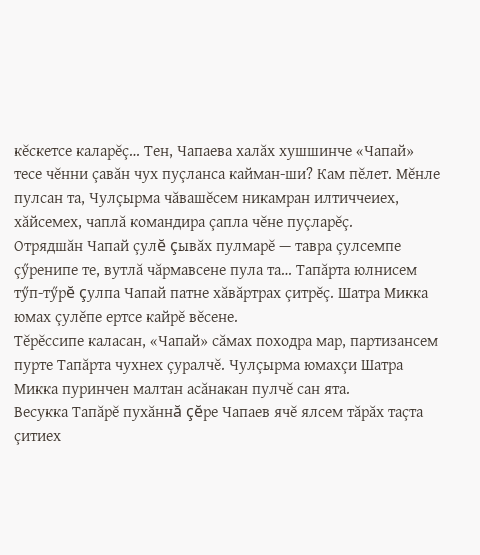кĕскетсе каларĕç… Тен, Чапаева халăх хушшинче «Чапай» тесе чĕнни çавăн чух пуçланса кайман-ши? Кам пĕлет. Мĕнле пулсан та, Чулçырма чăвашĕсем никамран илтиччеиех, хăйсемех, чаплă командира çапла чĕне пуçларĕç.
Отрядшăн Чапай çулĕ çывăх пулмарĕ — тавра çулсемпе çӳренипе те, вутлă чăрмавсене пула та… Тапăрта юлнисем тӳп-тӳрĕ çулпа Чапай патне хăвăртрах çитрĕç. Шатра Микка юмах çулĕпе ертсе кайрĕ вĕсене.
Тĕрĕссипе каласан, «Чапай» сăмах походра мар, партизансем пурте Тапăрта чухнех çуралчĕ. Чулçырма юмахçи Шатра Микка пуринчен малтан асăнакан пулчĕ сан ята.
Весукка Тапăрĕ пухăннă çĕре Чапаев ячĕ ялсем тăрăх таçта çитиех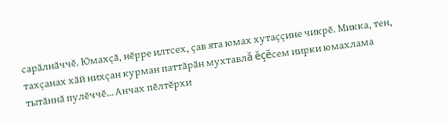сарăлнăччĕ. Юмахçă, нĕрре илтсех, çав ята юмах хутаççине чикрĕ. Микка, тен, тахçанах хăй нихçан курман паттăрăн мухтавлă ĕçĕсем иирки юмахлама тытăннă пулĕччĕ… Анчах пĕлтĕрхи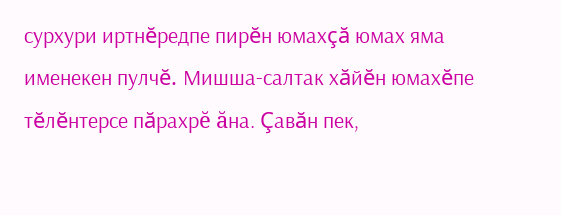сурхури иртнĕредпе пирĕн юмахçă юмах яма именекен пулчĕ. Мишша-салтак хăйĕн юмахĕпе тĕлĕнтерсе пăрахрĕ ăна. Çавăн пек,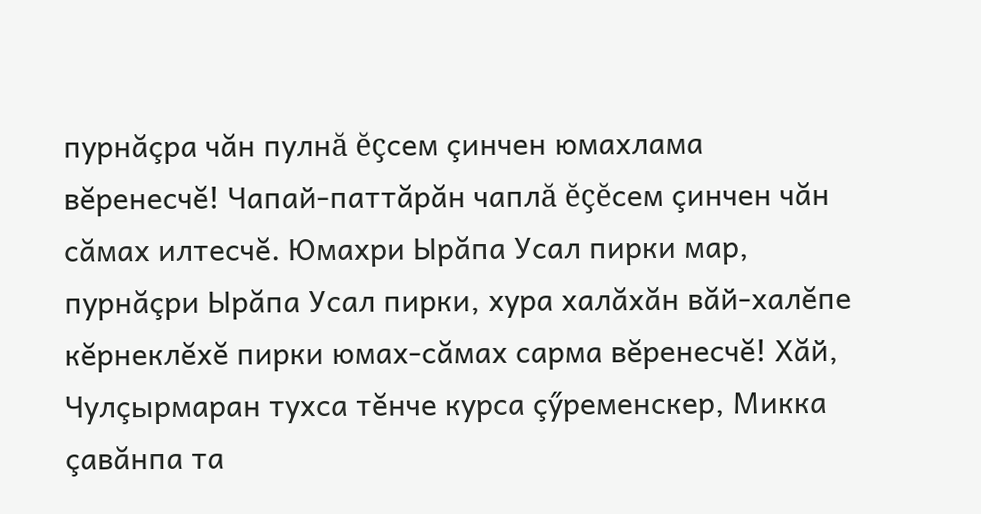пурнăçра чăн пулнă ĕçсем çинчен юмахлама вĕренесчĕ! Чапай-паттăрăн чаплă ĕçĕсем çинчен чăн сăмах илтесчĕ. Юмахри Ырăпа Усал пирки мар, пурнăçри Ырăпа Усал пирки, хура халăхăн вăй-халĕпе кĕрнеклĕхĕ пирки юмах-сăмах сарма вĕренесчĕ! Хăй, Чулçырмаран тухса тĕнче курса çӳременскер, Микка çавăнпа та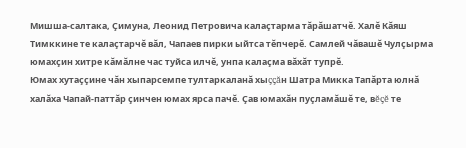Мишша-салтака, Çимуна, Леонид Петровича калаçтарма тăрăшатчĕ. Халĕ Кăяш Тимккине те калаçтарчĕ вăл, Чапаев пирки ыйтса тĕпчерĕ. Самлей чăвашĕ Чулçырма юмахçин хитре кăмăлне час туйса илчĕ, унпа калаçма вăхăт тупрĕ.
Юмах хутаççине чăн хыпарсемпе тултаркаланă хыççăн Шатра Микка Тапăрта юлнă халăха Чапай-паттăр çинчен юмах ярса пачĕ. Çав юмахăн пуçламăшĕ те, вĕçĕ те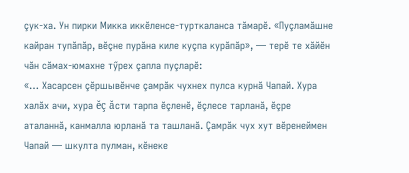çук-ха. Ун пирки Микка иккĕленсе-турткаланса тăмарĕ. «Пуçламăшне кайран тупăпăр, вĕçне пурăна киле куçпа курăпăр», — терĕ те хăйĕн чăн сăмах-юмахне тӳрех çапла пуçларĕ:
«… Хасарсен çĕршывĕнче çамрăк чухнех пулса курнă Чапай. Хура халăх ачи, хура ĕç ăсти тарпа ĕçленĕ, ĕçлесе тарланă, ĕçре аталаннă, канмалла юрланă та ташланă. Çамрăк чух хут вĕренеймен Чапай — шкулта пулман, кĕнеке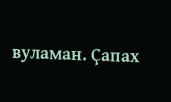вуламан. Çапах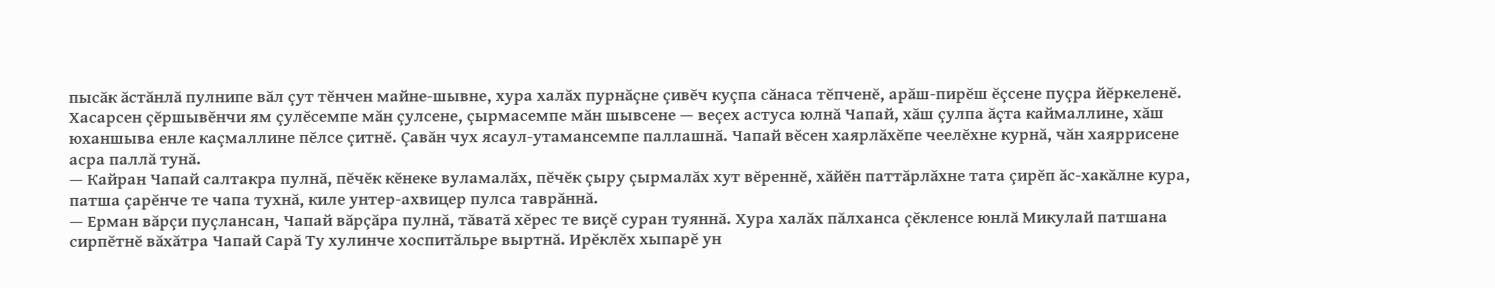пысăк ăстăнлă пулнипе вăл çут тĕнчен майне-шывне, хура халăх пурнăçне çивĕч куçпа сăнаса тĕпченĕ, арăш-пирĕш ĕçсене пуçра йĕркеленĕ.
Хасарсен çĕршывĕнчи ям çулĕсемпе мăн çулсене, çырмасемпе мăн шывсене — веçех астуса юлнă Чапай, хăш çулпа ăçта каймаллине, хăш юханшыва енле каçмаллине пĕлсе çитнĕ. Çавăн чух ясаул-утамансемпе паллашнă. Чапай вĕсен хаярлăхĕпе чеелĕхне курнă, чăн хаяррисене асра паллă тунă.
— Кайран Чапай салтакра пулнă, пĕчĕк кĕнеке вуламалăх, пĕчĕк çыру çырмалăх хут вĕреннĕ, хăйĕн паттăрлăхне тата çирĕп ăс-хакăлне кура, патша çарĕнче те чапа тухнă, киле унтер-ахвицер пулса таврăннă.
— Ерман вăрçи пуçлансан, Чапай вăрçăра пулнă, тăватă хĕрес те виçĕ суран туяннă. Хура халăх пăлханса çĕкленсе юнлă Микулай патшана сирпĕтнĕ вăхăтра Чапай Сарă Ту хулинче хоспитăльре выртнă. Ирĕклĕх хыпарĕ ун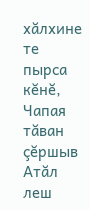хăлхине те пырса кĕнĕ, Чапая тăван çĕршыв Атăл леш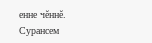енне чĕннĕ. Сурансем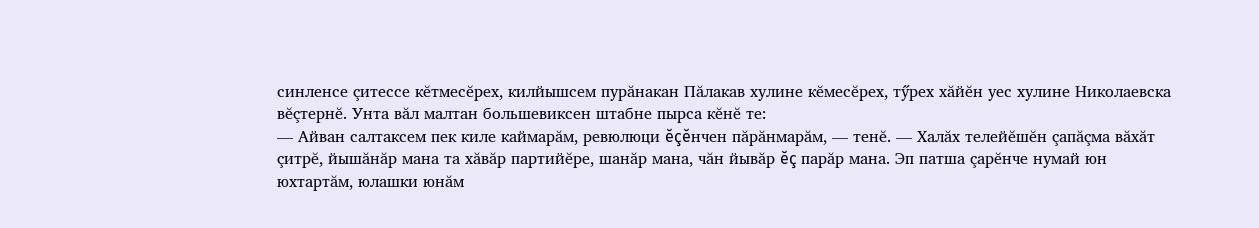синленсе çитессе кĕтмесĕрех, килйышсем пурăнакан Пăлакав хулине кĕмесĕрех, тӳрех хăйĕн уес хулине Николаевска вĕçтернĕ. Унта вăл малтан большевиксен штабне пырса кĕнĕ те:
— Айван салтаксем пек киле каймарăм, ревюлюци ĕçĕнчен пăрăнмарăм, — тенĕ. — Халăх телейĕшĕн çапăçма вăхăт çитрĕ, йышăнăр мана та хăвăр партийĕре, шанăр мана, чăн йывăр ĕç парăр мана. Эп патша çарĕнче нумай юн юхтартăм, юлашки юнăм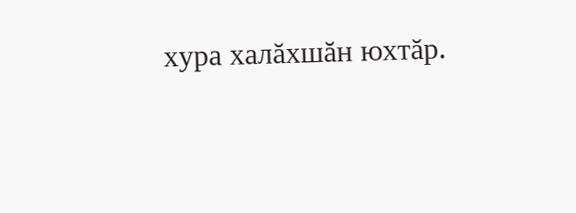хура халăхшăн юхтăр.